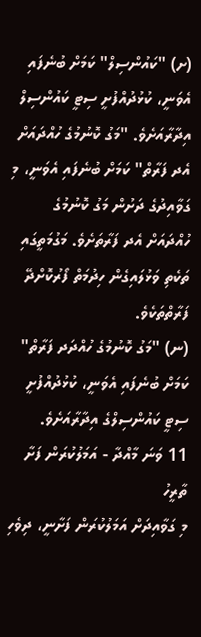(ށ) "ކައުންސިލް" ކަމަށް ބުނެފައި އެވަނީ، ކުޅުދުއްފުށީ ސިޓީ ކައުންސިލް އިދާރާއަށެވެ. "މަގު ކޮނުމުގެ ހުއްދައަށް އެދ ފަރާތް" ކަމަށް ބުނެފައި އެވަނީ، މި ގަވާއިދުގެ ދަށުން މަގު ކޮނުމުގެ ހުއްދައަށް އެދ ފަރާތަށެވެ. މަގުމަތީގައި ތަކެތި ވަޅުލައިގެން ހިދުމަތް ފޯރުކޮށްދޭ ފަރާތްތަކެވެ.
(ނ) "މަގު ކޮނުމުގެ ހުއްދަދ ފަރާތް" ކަމަށް ބުނެފައި އެވަނީ، ކުޅުދުއްފުށީ ސިޓީ ކައުންސިލްގެ އިދާރާއަށެވެ.
11 ވަނަ މާއްދާ - އަމަލުކުރަން ފަށާ ތާރީހު
މި ގަވާއިދަށް އަމަލުކުރަން ފަށާނީ، ދިވެހި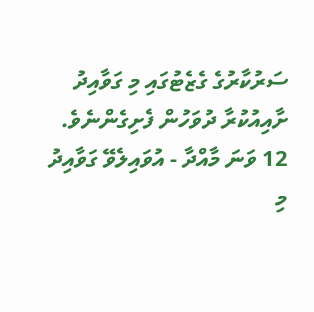ސަރުކާރުގެ ގެޒެޓުގައި މި ގަވާއިދު ށާއިއުކުރާ ދުވަހުން ފެށިގެންނެވެ.
12 ވަނަ މާއްދާ - އުވައިލެވޭ ގަވާއިދު
މި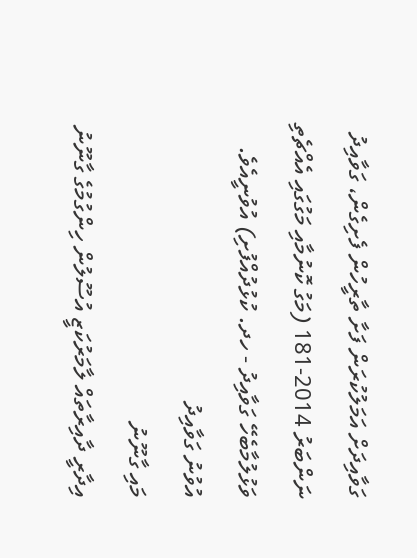ގަވާއިދަށް އަމަލުކުރަން ފަށާ ތާރީހުން ފެށިގެން، ގަވާއިދު ނަންބަރު 2014-181 (މަގު ކޮނުމާއި މަގުގައި އެއްޗެތި ވަޅުލުމާބެހޭ ގަވާއިދު - ހދ. ކުޅުދުއްފުށި) އުވުނީއެވެ.
އުވުނު ގަވާއިދު
މައި ގާނޫނު
އިދާރީ ދާއިރާތައް ލާމަރުކަޒީ އުސޫލުން ހިންގުމުގެ ގާނޫނު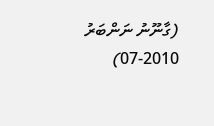(ގާނޫނު ނަންބަރު 2010-07)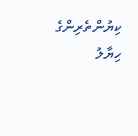ކިޔުންތެރިންގެ ހިޔާލު